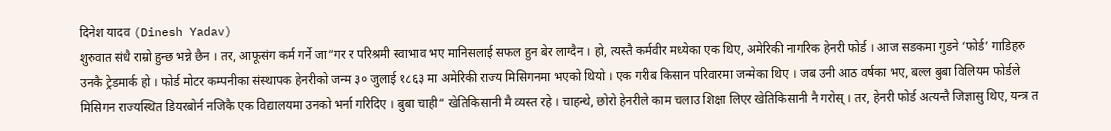दिनेश यादव (Dinesh Yadav)
शुरुवात संधै राम्रो हुन्छ भन्ने छैन । तर, आफूसंग कर्म गर्ने जा“गर र परिश्रमी स्वाभाव भए मानिसलाई सफल हुन बेर लाग्दैन । हो, त्यस्तै कर्मवीर मध्येका एक थिए, अमेरिकी नागरिक हेनरी फोर्ड । आज सडकमा गुडने ‘फोर्ड’ गाडिहरु उनकै ट्रेडमार्क हो । फोर्ड मोटर कम्पनीका संस्थापक हेनरीको जन्म ३० जुलाई १८६३ मा अमेरिकी राज्य मिसिगनमा भएको थियो । एक गरीब किसान परिवारमा जन्मेका थिए । जब उनी आठ वर्षका भए, बल्ल बुबा विलियम फोर्डले मिसिगन राज्यस्थित डियरबोर्न नजिकै एक विद्यालयमा उनको भर्ना गरिदिए । बुबा चाही“ खेतिकिसानी मै व्यस्त रहे । चाहन्थे, छोरो हेनरीले काम चलाउ शिक्षा लिएर खेतिकिसानी नै गरोस् । तर, हेनरी फोर्ड अत्यन्तै जिज्ञासु थिए, यन्त्र त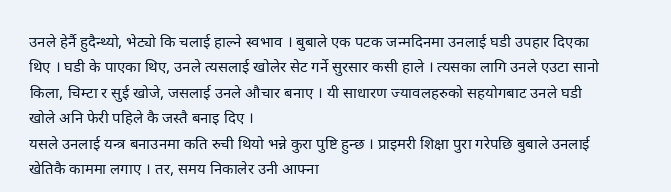उनले हेर्नै हुदैन्थ्यो, भेट्यो कि चलाई हाल्ने स्वभाव । बुबाले एक पटक जन्मदिनमा उनलाई घडी उपहार दिएका थिए । घडी के पाएका थिए, उनले त्यसलाई खोलेर सेट गर्ने सुरसार कसी हाले । त्यसका लागि उनले एउटा सानो किला, चिम्टा र सुई खोजे, जसलाई उनले औचार बनाए । यी साधारण ज्यावलहरुको सहयोगबाट उनले घडी खोले अनि फेरी पहिले कै जस्तै बनाइ दिए ।
यसले उनलाई यन्त्र बनाउनमा कति रुची थियो भन्ने कुरा पुष्टि हुन्छ । प्राइमरी शिक्षा पुरा गरेपछि बुबाले उनलाई खेतिकै काममा लगाए । तर, समय निकालेर उनी आफ्ना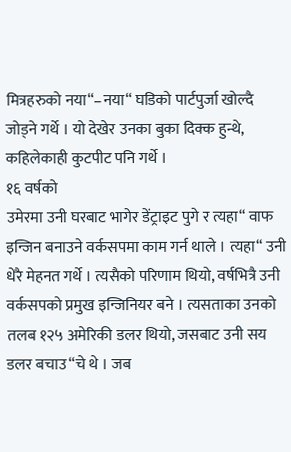मित्रहरुको नया“–नया“ घडिको पार्टपुर्जा खोल्दै जोड्ने गर्थे । यो देखेर उनका बुका दिक्क हुन्थे, कहिलेकाही कुटपीट पनि गर्थे ।
१६ वर्षको
उमेरमा उनी घरबाट भागेर डेंट्राइट पुगे र त्यहा“ वाफ इन्जिन बनाउने वर्कसपमा काम गर्न थाले । त्यहा“ उनी धेरै मेहनत गर्थे । त्यसैको परिणाम थियो, वर्षभित्रै उनी वर्कसपको प्रमुख इन्जिनियर बने । त्यसताका उनको तलब १२५ अमेरिकी डलर थियो, जसबाट उनी सय डलर बचाउ“चे थे । जब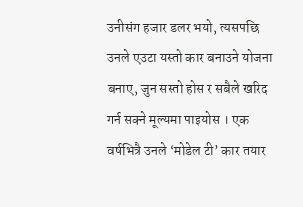उनीसंग हजार डलर भयो, त्यसपछि उनले एउटा यस्तो कार बनाउने योजना बनाए, जुन सस्तो होस र सबैले खरिद गर्न सक्ने मूल्यमा पाइयोस । एक वर्षभित्रै उनले ‘मोडेल टी’ कार तयार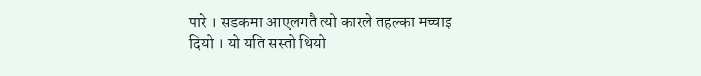पारे । सडकमा आएलगतै त्यो कारले तहल्का मच्चाइ दियो । यो यति सस्तो थियो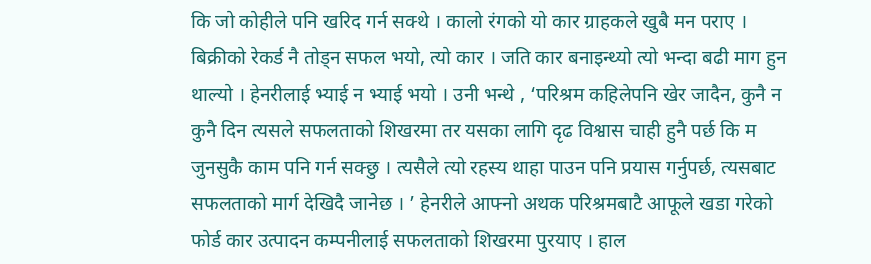कि जो कोहीले पनि खरिद गर्न सक्थे । कालो रंगको यो कार ग्राहकले खुबै मन पराए । बिक्रीको रेकर्ड नै तोड्न सफल भयो, त्यो कार । जति कार बनाइन्थ्यो त्यो भन्दा बढी माग हुन थाल्यो । हेनरीलाई भ्याई न भ्याई भयो । उनी भन्थे , ‘परिश्रम कहिलेपनि खेर जादैन, कुनै न कुनै दिन त्यसले सफलताको शिखरमा तर यसका लागि दृढ विश्वास चाही हुनै पर्छ कि म जुनसुकै काम पनि गर्न सक्छु । त्यसैले त्यो रहस्य थाहा पाउन पनि प्रयास गर्नुपर्छ, त्यसबाट सफलताको मार्ग देखिदै जानेछ । ’ हेनरीले आफ्नो अथक परिश्रमबाटै आफूले खडा गरेको फोर्ड कार उत्पादन कम्पनीलाई सफलताको शिखरमा पुरयाए । हाल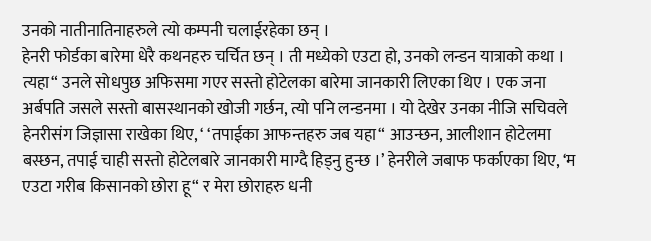उनको नातीनातिनाहरुले त्यो कम्पनी चलाईरहेका छन् ।
हेनरी फोर्डका बारेमा धेरै कथनहरु चर्चित छन् । ती मध्येको एउटा हो, उनको लन्डन यात्राको कथा । त्यहा“ उनले सोधपुछ अफिसमा गएर सस्तो होटेलका बारेमा जानकारी लिएका थिए । एक जना अर्बपति जसले सस्तो बासस्थानको खोजी गर्छन, त्यो पनि लन्डनमा । यो देखेर उनका नीजि सचिवले हेनरीसंग जिज्ञासा राखेका थिए, ‘ ‘तपाईका आफन्तहरु जब यहा“ आउन्छन, आलीशान होटेलमा बस्छन, तपाई चाही सस्तो होटेलबारे जानकारी माग्दै हिड्नु हुन्छ ।’ हेनरीले जबाफ फर्काएका थिए, ‘म एउटा गरीब किसानको छोरा हू“ र मेरा छोराहरु धनी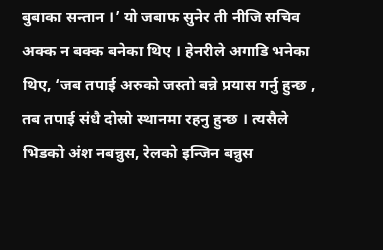बुबाका सन्तान ।’ यो जबाफ सुनेर ती नीजि सचिव अक्क न बक्क बनेका थिए । हेनरीले अगाडि भनेका थिए, ‘जब तपाई अरुको जस्तो बन्ने प्रयास गर्नु हुन्छ , तब तपाई संधै दोस्रो स्थानमा रहनु हुन्छ । त्यसैले भिडको अंश नबन्नुस, रेलको इन्जिन बन्नुस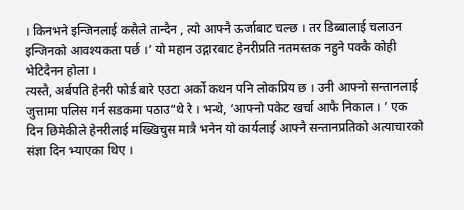। किनभने इन्जिनलाई कसैले तान्दैन , त्यो आफ्नै ऊर्जाबाट चल्छ । तर डिब्बालाई चलाउन इन्जिनको आवश्यकता पर्छ ।’ यो महान उद्गारबाट हेनरीप्रति नतमस्तक नहुने पक्कै कोही भेटिदैनन होला ।
त्यस्तै, अर्बपति हेनरी फोर्ड बारे एउटा अर्को कथन पनि लोकप्रिय छ । उनी आफ्नो सन्तानलाई जुत्तामा पलिस गर्न सडकमा पठाउ“थे रे । भन्थे, ‘आफ्नो पकेट खर्चा आफै निकाल । ’ एक दिन छिमेकीले हेनरीलाई मख्खिचुस मात्रै भनेन यो कार्यलाई आफ्नै सन्तानप्रतिको अत्याचारको संज्ञा दिन भ्याएका थिए ।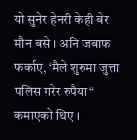यो सुनेर हेनरी केही बेर मौन बसे । अनि जबाफ फर्काए, ‘मैले शुरुमा जुत्ता पलिस गरेर रुपैया“ कमाएको थिए ।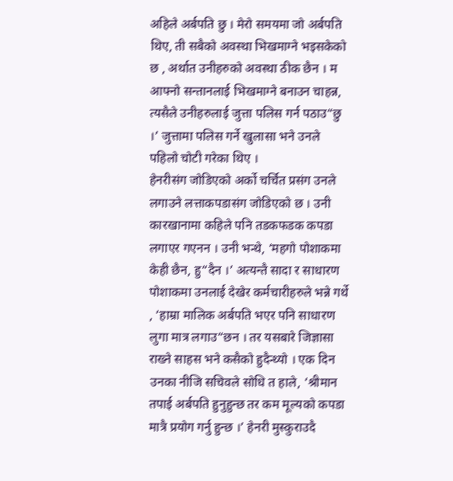अहिले अर्बपति छु । मेरो समयमा जो अर्बपति थिए, ती सबैको अवस्था भिखमाग्ने भइसकेको छ , अर्थात उनीहरुको अवस्था ठीक छैन । म आफ्नो सन्तानलाई भिखमाग्ने बनाउन चाहन्न, त्यसैले उनीहरुलाई जुत्ता पलिस गर्न पठाउ“छु ।’ जुत्तामा पलिस गर्ने खुलासा भने उनले पहिलो चोटी गरेका थिए ।
हेनरीसंग जोडिएको अर्को चर्चित प्रसंग उनले लगाउने लत्ताकपडासंग जोडिएको छ । उनी कारखानामा कहिले पनि तडकफडक कपडा लगाएर गएनन । उनी भन्थे, ‘महगो पोशाकमा केही छैन, हु“दैन ।’ अत्यन्तै सादा र साधारण पोशाकमा उनलाई देखेर कर्मचारीहरुले भन्ने गर्थे , ‘हाम्रा मालिक अर्बपति भएर पनि साधारण लुगा मात्र लगाउ“छन । तर यसबारे जिज्ञासा राख्ने साहस भने कसैको हुदैन्थ्यो । एक दिन उनका नीजि सचिवले सोधि त हाले, ‘श्रीमान तपाई अर्बपति हुनुहुन्छ तर कम मूल्यको कपडा मात्रै प्रयोग गर्नु हुन्छ ।’ हेनरी मुस्कुराउदै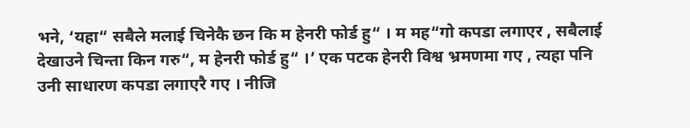भने, ‘यहा“ सबैले मलाई चिनेकै छन कि म हेनरी फोर्ड हु“ । म मह“गो कपडा लगाएर , सबैलाई देखाउने चिन्ता किन गरु“, म हेनरी फोर्ड हु“ ।’ एक पटक हेनरी विश्व भ्रमणमा गए , त्यहा पनि उनी साधारण कपडा लगाएरै गए । नीजि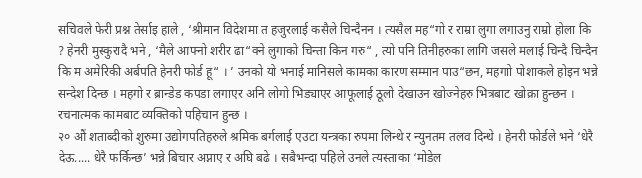सचिवले फेरी प्रश्न तेर्साइ हाले , ‘श्रीमान विदेशमा त हजुरलाई कसैले चिन्दैनन । त्यसैल मह“गो र राम्रा लुगा लगाउनु राम्रो होला कि ? हेनरी मुस्कुरादै भने , ‘मैले आफ्नो शरीर ढा“क्ने लुगाको चिन्ता किन गरु“ , त्यो पनि तिनीहरुका लागि जसले मलाई चिन्दै चिन्दैन कि म अमेरिकी अर्बपति हेनरी फोर्ड हू“ । ’ उनको यो भनाई मानिसले कामका कारण सम्मान पाउ“छन, महगाो पोशाकले होइन भन्ने सन्देश दिन्छ । महगो र ब्रान्डेड कपडा लगाएर अनि लोगो भिड्याएर आफूलाई ठूलो देखाउन खोज्नेहरु भित्रबाट खोक्रा हुन्छन । रचनात्मक कामबाट व्यक्तिको पहिचान हुन्छ ।
२० औं शताब्दीको शुरुमा उद्योगपतिहरुले श्रमिक बर्गलाई एउटा यन्त्रका रुपमा लिन्थे र न्युनतम तलव दिन्थे । हेनरी फोर्डले भने ‘धेरै देऊ..... धेरै फर्किन्छ’ भन्ने बिचार अप्नाए र अघि बढे । सबैभन्दा पहिले उनले त्यस्ताका ‘मोडेल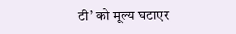टी’ को मूल्य घटाएर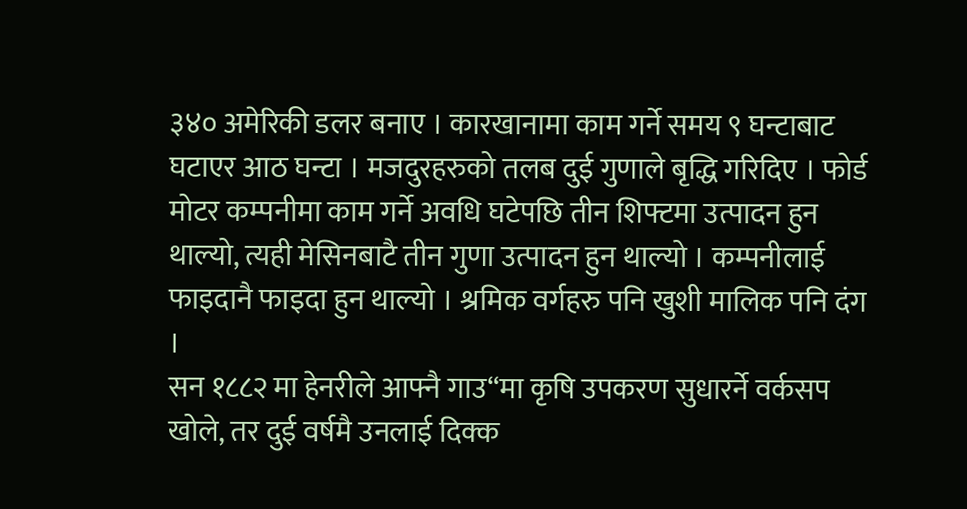३४० अमेरिकी डलर बनाए । कारखानामा काम गर्ने समय ९ घन्टाबाट घटाएर आठ घन्टा । मजदुरहरुको तलब दुई गुणाले बृद्धि गरिदिए । फोर्ड मोटर कम्पनीमा काम गर्ने अवधि घटेपछि तीन शिफ्टमा उत्पादन हुन थाल्यो, त्यही मेसिनबाटै तीन गुणा उत्पादन हुन थाल्यो । कम्पनीलाई फाइदानै फाइदा हुन थाल्यो । श्रमिक वर्गहरु पनि खुशी मालिक पनि दंग ।
सन १८८२ मा हेनरीले आफ्नै गाउ“मा कृषि उपकरण सुधारर्ने वर्कसप खोले, तर दुई वर्षमै उनलाई दिक्क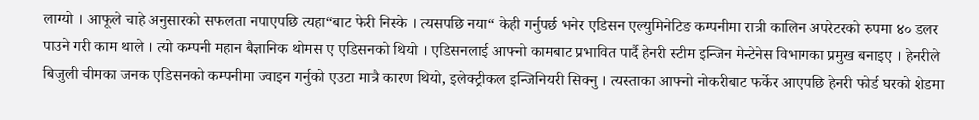लाग्यो । आफूले चाहे अनुसारको सफलता नपाएपछि त्यहा“बाट फेरी निस्के । त्यसपछि नया“ केही गर्नुपर्छ भनेर एडिसन एल्युमिनेटिङ कम्पनीमा रात्री कालिन अपरेटरको रुपमा ४० डलर पाउने गरी काम थाले । त्यो कम्पनी महान बैज्ञानिक थोमस ए एडिसनको थियो । एडिसनलाई आफ्नो कामबाट प्रभावित पार्दै हेनरी स्टीम इन्जिन मेन्टेनेस विभागका प्रमुख बनाइए । हेनरीले बिजुली चीमका जनक एडिसनको कम्पनीमा ज्वाइन गर्नुको एउटा मात्रै कारण थियो, इलेक्ट्रीकल इन्जिनियरी सिक्नु । त्यस्ताका आफ्नो नोकरीबाट फर्केर आएपछि हेनरी फोर्ड घरको शेडमा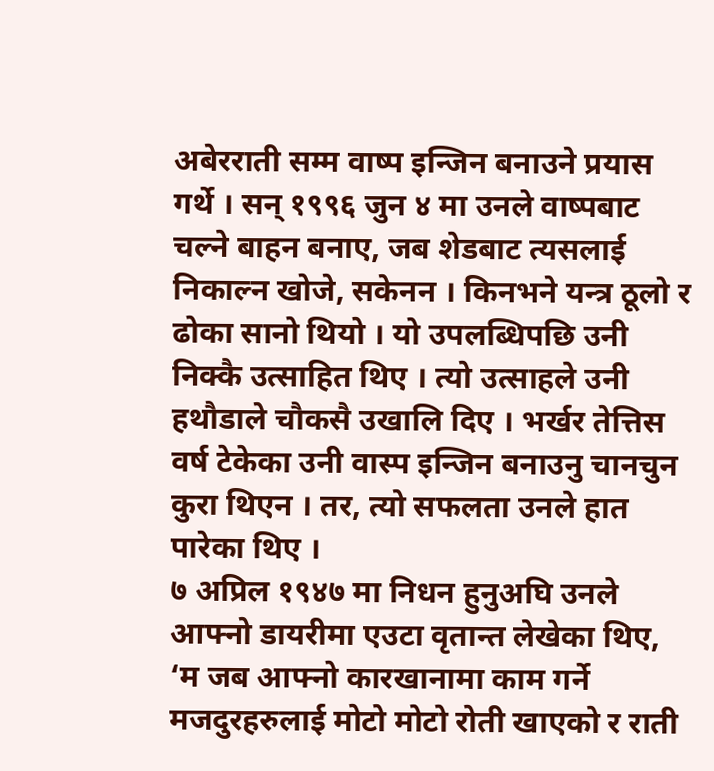अबेरराती सम्म वाष्प इन्जिन बनाउने प्रयास गर्थे । सन् १९९६ जुन ४ मा उनले वाष्पबाट चल्ने बाहन बनाए, जब शेडबाट त्यसलाई निकाल्न खोजे, सकेनन । किनभने यन्त्र ठूलो र ढोका सानो थियो । यो उपलब्धिपछि उनी निक्कै उत्साहित थिए । त्यो उत्साहले उनी हथौडाले चौकसै उखालि दिए । भर्खर तेत्तिस वर्ष टेकेका उनी वास्प इन्जिन बनाउनु चानचुन कुरा थिएन । तर, त्यो सफलता उनले हात पारेका थिए ।
७ अप्रिल १९४७ मा निधन हुनुअघि उनले आफ्नो डायरीमा एउटा वृतान्त लेखेका थिए, ‘म जब आफ्नो कारखानामा काम गर्ने मजदुरहरुलाई मोटो मोटो रोती खाएको र राती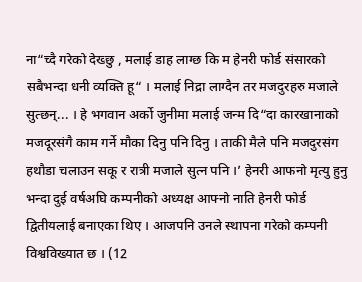ना“च्दै गरेको देख्छु , मलाई डाह लाग्छ कि म हेनरी फोर्ड संसारको सबैभन्दा धनी व्यक्ति हू“ । मलाई निद्रा लाग्दैन तर मजदुरहरु मजाले सुत्छन्... । हे भगवान अर्को जुनीमा मलाई जन्म दि“दा कारखानाको मजदूरसंगै काम गर्ने मौका दिनु पनि दिनु । ताकी मैले पनि मजदुरसंग हथौडा चलाउन सकू र रात्री मजाले सुत्न पनि ।’ हेनरी आफनो मृत्यु हुनु भन्दा दुई वर्षअघि कम्पनीको अध्यक्ष आफ्नो नाति हेनरी फोर्ड द्वितीयलाई बनाएका थिए । आजपनि उनले स्थापना गरेको कम्पनी विश्वविख्यात छ । (12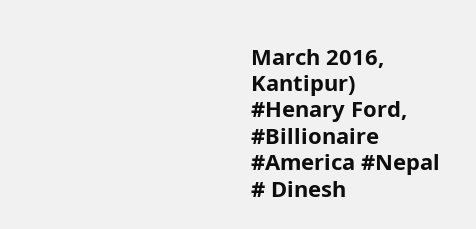March 2016, Kantipur)
#Henary Ford, #Billionaire #America #Nepal # Dinesh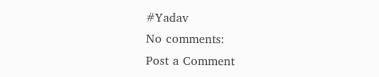#Yadav
No comments:
Post a Comment